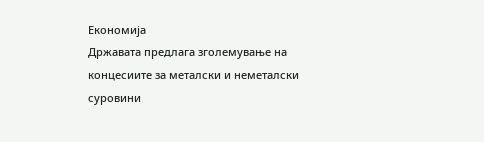Економија
Државата предлага зголемување на концесиите за металски и неметалски суровини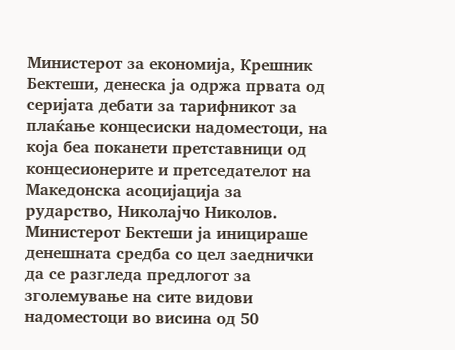Министерот за економија, Крешник Бектеши, денеска ја одржа првата од серијата дебати за тарифникот за плаќање концесиски надоместоци, на која беа поканети претставници од концесионерите и претседателот на Македонска асоцијација за рударство, Николајчо Николов.
Министерот Бектеши ја иницираше денешната средба со цел заеднички да се разгледа предлогот за зголемување на сите видови надоместоци во висина од 50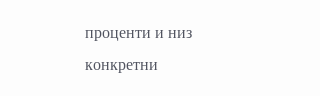проценти и низ конкретни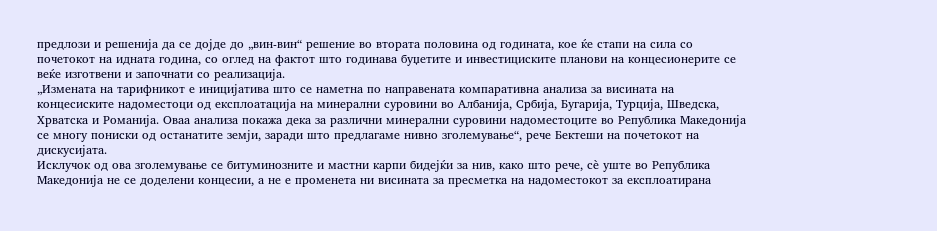предлози и решенија да се дојде до „вин-вин“ решение во втората половина од годината, кое ќе стапи на сила со почетокот на идната година, со оглед на фактот што годинава буџетите и инвестициските планови на концесионерите се веќе изготвени и започнати со реализација.
„Измената на тарифникот е иницијатива што се наметна по направената компаративна анализа за висината на концесиските надоместоци од експлоатација на минерални суровини во Албанија, Србија, Бугарија, Турција, Шведска, Хрватска и Романија. Оваа анализа покажа дека за различни минерални суровини надоместоците во Република Македонија се многу пониски од останатите земји, заради што предлагаме нивно зголемување“, рече Бектеши на почетокот на дискусијата.
Исклучок од ова зголемување се битуминозните и мастни карпи бидејќи за нив, како што рече, сè уште во Република Македонија не се доделени концесии, а не е променета ни висината за пресметка на надоместокот за експлоатирана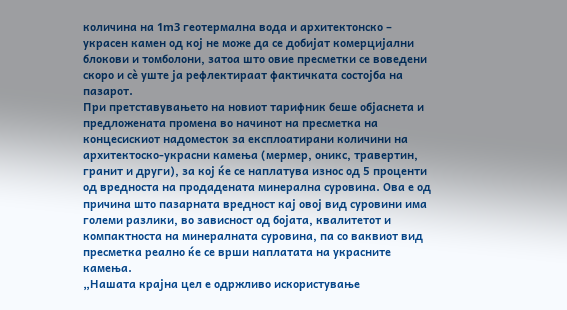количина на 1m3 геотермална вода и архитектонско – украсен камен од кој не може да се добијат комерцијални блокови и томболони, затоа што овие пресметки се воведени скоро и сè уште ја рефлектираат фактичката состојба на пазарот.
При претставувањето на новиот тарифник беше објаснета и предложената промена во начинот на пресметка на концесискиот надоместок за експлоатирани количини на архитектоско-украсни камења (мермер, оникс, травертин, гранит и други), за кој ќе се наплатува износ од 5 проценти од вредноста на продадената минерална суровина. Ова е од причина што пазарната вредност кај овој вид суровини има големи разлики, во зависност од бојата, квалитетот и компактноста на минералната суровина, па со ваквиот вид пресметка реално ќе се врши наплатата на украсните камења.
„Нашата крајна цел е одржливо искористување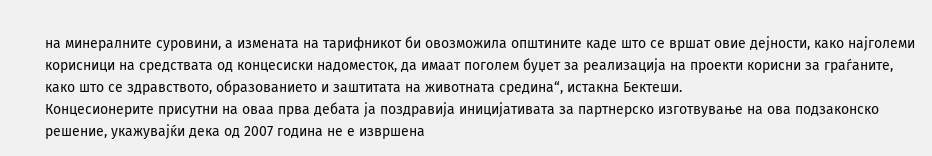на минералните суровини, а измената на тарифникот би овозможила општините каде што се вршат овие дејности, како најголеми корисници на средствата од концесиски надоместок, да имаат поголем буџет за реализација на проекти корисни за граѓаните, како што се здравството, образованието и заштитата на животната средина“, истакна Бектеши.
Концесионерите присутни на оваа прва дебата ја поздравија иницијативата за партнерско изготвување на ова подзаконско решение, укажувајќи дека од 2007 година не е извршена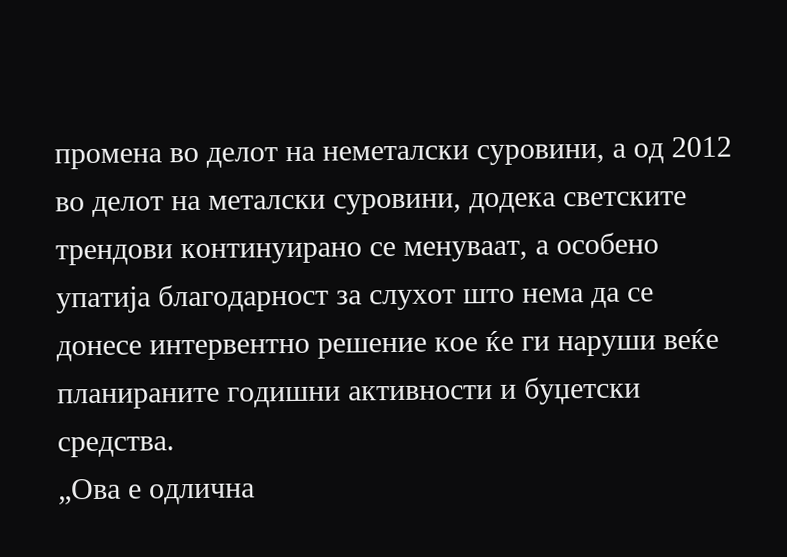промена во делот на неметалски суровини, а од 2012 во делот на металски суровини, додека светските трендови континуирано се менуваат, а особено упатија благодарност за слухот што нема да се донесе интервентно решение кое ќе ги наруши веќе планираните годишни активности и буџетски средства.
„Ова е одлична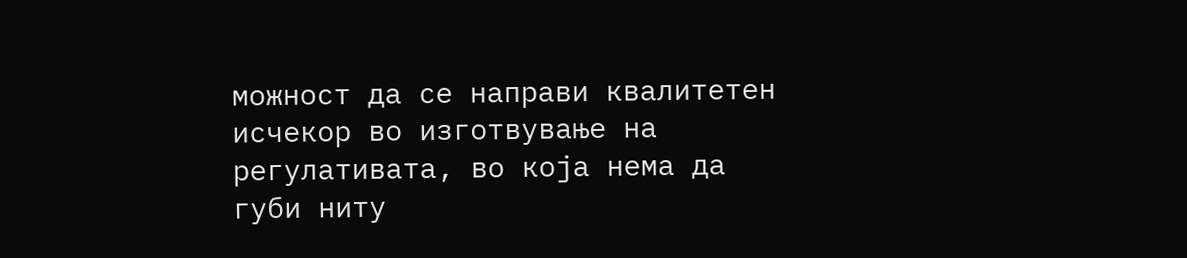можност да се направи квалитетен исчекор во изготвување на регулативата, во која нема да губи ниту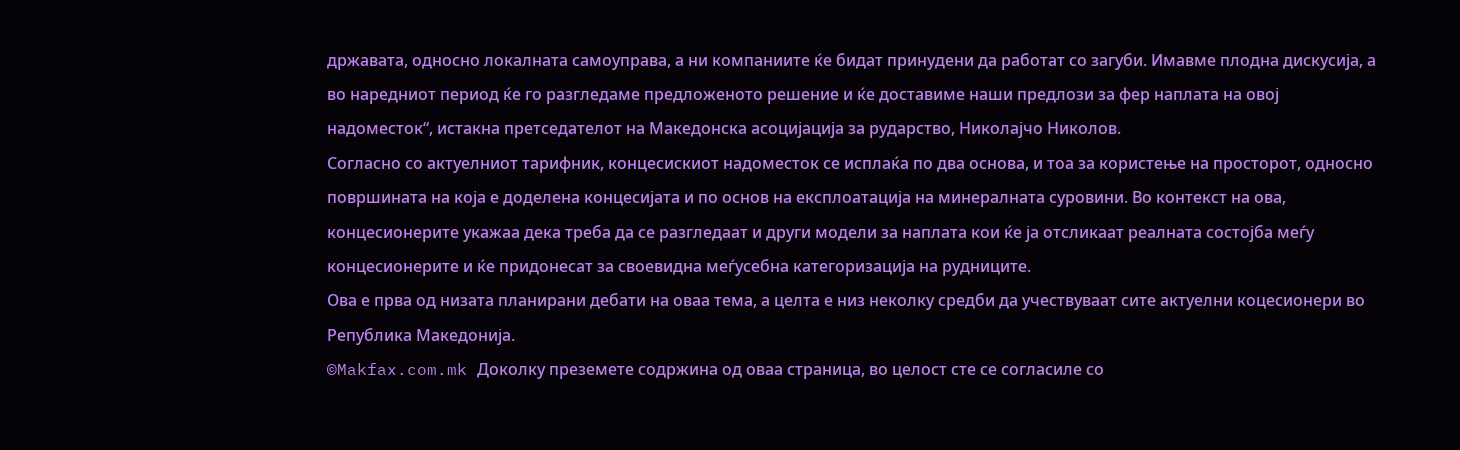државата, односно локалната самоуправа, а ни компаниите ќе бидат принудени да работат со загуби. Имавме плодна дискусија, а во наредниот период ќе го разгледаме предложеното решение и ќе доставиме наши предлози за фер наплата на овој надоместок“, истакна претседателот на Македонска асоцијација за рударство, Николајчо Николов.
Согласно со актуелниот тарифник, концесискиот надоместок се исплаќа по два основа, и тоа за користење на просторот, односно површината на која е доделена концесијата и по основ на експлоатација на минералната суровини. Во контекст на ова, концесионерите укажаа дека треба да се разгледаат и други модели за наплата кои ќе ја отсликаат реалната состојба меѓу концесионерите и ќе придонесат за своевидна меѓусебна категоризација на рудниците.
Ова е прва од низата планирани дебати на оваа тема, а целта е низ неколку средби да учествуваат сите актуелни коцесионери во Република Македонија.
©Makfax.com.mk Доколку преземете содржина од оваа страница, во целост сте се согласиле со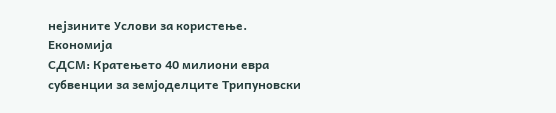нејзините Услови за користење.
Економија
СДСМ: Кратењето 40 милиони евра субвенции за земјоделците Трипуновски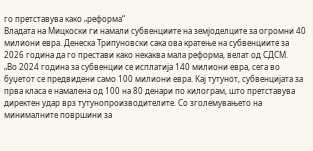го претставува како „реформа“
Владата на Мицкоски ги намали субвенциите на земјоделците за огромни 40 милиони евра. Денеска Трипуновски сака ова кратење на субвенциите за 2026 година да го престави како некаква мала реформа, велат од СДСМ.
„Во 2024 година за субвенции се исплатија 140 милиони евра, сега во буџетот се предвидени само 100 милиони евра. Кај тутунот, субвенцијата за прва класа е намалена од 100 на 80 денари по килограм, што претставува директен удар врз тутунопроизводителите. Со зголемувањето на минималните површини за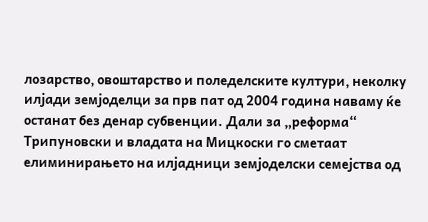лозарство, овоштарство и поледелските култури, неколку илјади земјоделци за прв пат од 2004 година наваму ќе останат без денар субвенции. Дали за „реформа“ Трипуновски и владата на Мицкоски го сметаат елиминирањето на илјадници земјоделски семејства од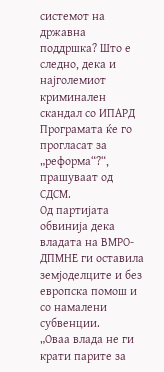системот на државна поддршка? Што е следно, дека и најголемиот криминален скандал со ИПАРД Програмата ќе го прогласат за „реформа“?“, прашуваат од СДСМ.
Од партијата обвинија дека владата на ВМРО-ДПМНЕ ги оставила земјоделците и без европска помош и со намалени субвенции.
„Оваа влада не ги крати парите за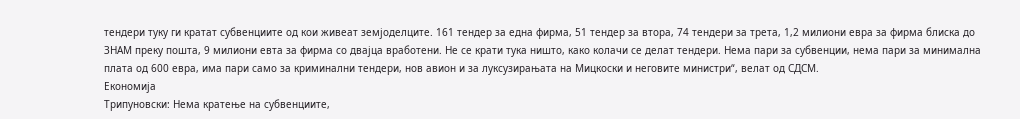тендери туку ги кратат субвенциите од кои живеат земјоделците. 161 тендер за една фирма, 51 тендер за втора, 74 тендери за трета, 1,2 милиони евра за фирма блиска до ЗНАМ преку пошта, 9 милиони евта за фирма со двајца вработени. Не се крати тука ништо, како колачи се делат тендери. Нема пари за субвенции, нема пари за минимална плата од 600 евра, има пари само за криминални тендери, нов авион и за луксузирањата на Мицкоски и неговите министри“, велат од СДСМ.
Економија
Трипуновски: Нема кратење на субвенциите,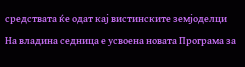средствата ќе одат кај вистинските земјоделци
На владина седница е усвоена новата Програма за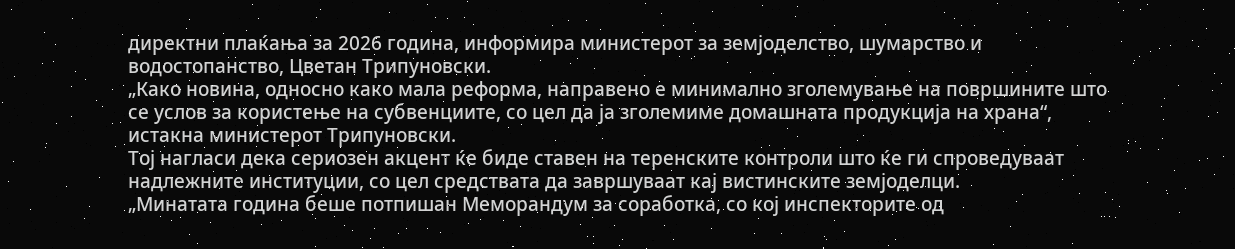директни плаќања за 2026 година, информира министерот за земјоделство, шумарство и водостопанство, Цветан Трипуновски.
„Како новина, односно како мала реформа, направено е минимално зголемување на површините што се услов за користење на субвенциите, со цел да ја зголемиме домашната продукција на храна“, истакна министерот Трипуновски.
Тој нагласи дека сериозен акцент ќе биде ставен на теренските контроли што ќе ги спроведуваат надлежните институции, со цел средствата да завршуваат кај вистинските земјоделци.
„Минатата година беше потпишан Меморандум за соработка, со кој инспекторите од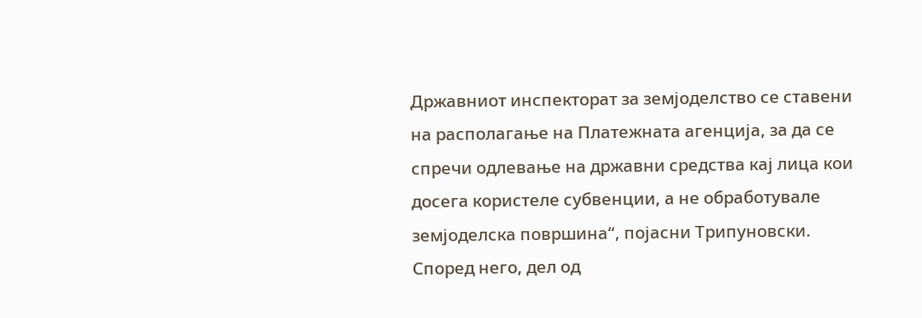Државниот инспекторат за земјоделство се ставени на располагање на Платежната агенција, за да се спречи одлевање на државни средства кај лица кои досега користеле субвенции, а не обработувале земјоделска површина“, појасни Трипуновски.
Според него, дел од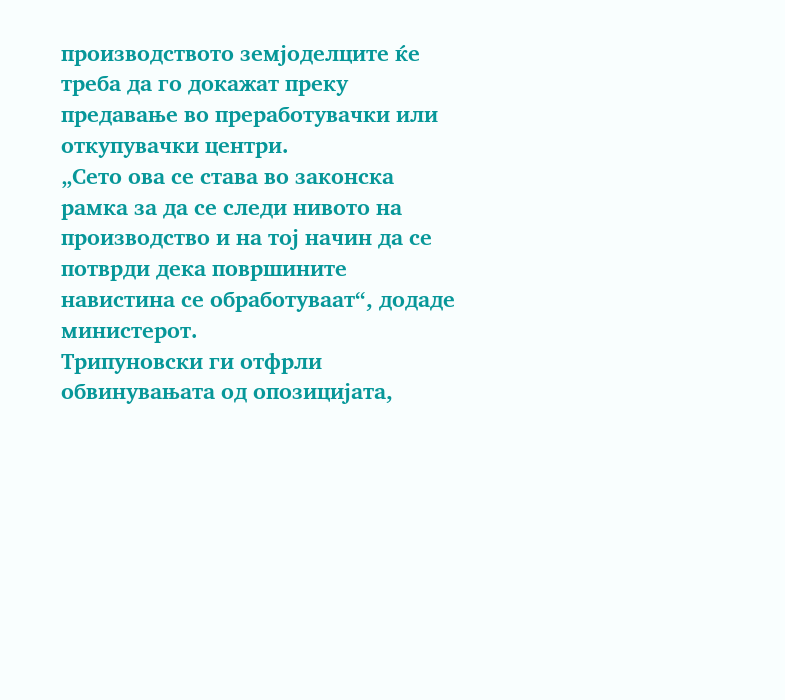производството земјоделците ќе треба да го докажат преку предавање во преработувачки или откупувачки центри.
„Сето ова се става во законска рамка за да се следи нивото на производство и на тој начин да се потврди дека површините навистина се обработуваат“, додаде министерот.
Трипуновски ги отфрли обвинувањата од опозицијата,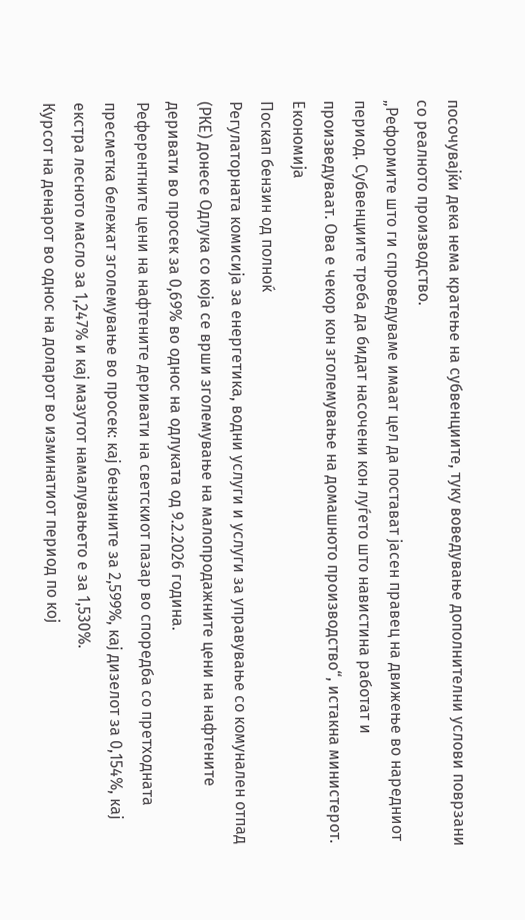посочувајќи дека нема кратење на субвенциите, туку воведување дополнителни услови поврзани со реалното производство.
„Реформите што ги спроведуваме имаат цел да постават јасен правец на движење во наредниот период. Субвенциите треба да бидат насочени кон луѓето што навистина работат и произведуваат. Ова е чекор кон зголемување на домашното производство“, истакна министерот.
Економија
Поскап бензин од полноќ
Регулаторната комисија за енергетика, водни услуги и услуги за управување со комунален отпад (РКЕ) донесе Одлука со која се врши зголемување на малопродажните цени на нафтените деривати во просек за 0,69% во однос на одлуката од 9.2.2026 година.
Референтните цени на нафтените деривати на светскиот пазар во споредба со претходната пресметка бележат зголемување во просек: кај бензините за 2,599%, кај дизелот за 0,154%, кај екстра лесното масло за 1,247% и кај мазутот намалувањето е за 1,530%.
Курсот на денарот во однос на доларот во изминатиот период по кој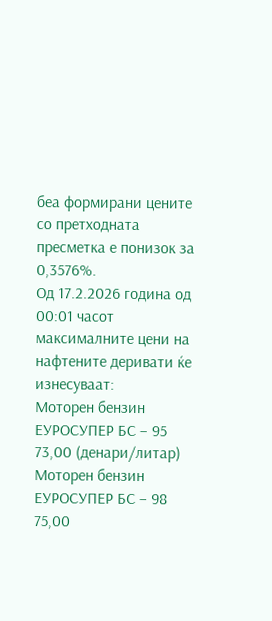беа формирани цените со претходната пресметка е понизок за 0,3576%.
Од 17.2.2026 година од 00:01 часот максималните цени на нафтените деривати ќе изнесуваат:
Моторен бензин ЕУРОСУПЕР БС – 95 73,00 (денари/литар)
Моторен бензин ЕУРОСУПЕР БС – 98 75,00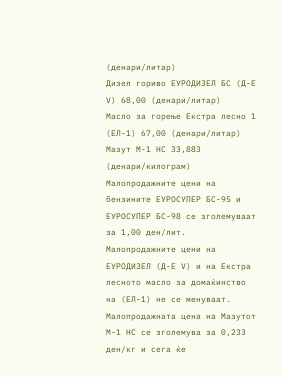(денари/литар)
Дизел гориво ЕУРОДИЗЕЛ БС (Д-Е V) 68,00 (денари/литар)
Масло за горење Екстра лесно 1 (ЕЛ-1) 67,00 (денари/литар)
Мазут М-1 НС 33,883 (денари/килограм)
Малопродажните цени на бензините ЕУРОСУПЕР БС-95 и ЕУРОСУПЕР БС-98 се зголемуваат за 1,00 ден/лит.
Малопродажните цени на ЕУРОДИЗЕЛ (Д-Е V) и на Екстра лесното масло за домаќинство на (ЕЛ-1) не се менуваат.
Малопродажната цена на Мазутот М-1 НС се зголемува за 0,233 ден/кг и сега ќе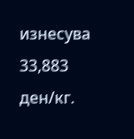изнесува 33,883 ден/кг.